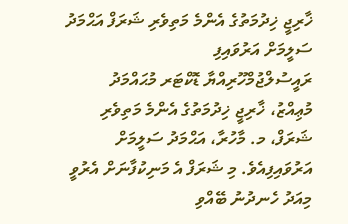ޚާރިޖީ ޚިދުމަތުގެ އެންމެ މަތިވެރި ޝަރަފް އަޙްމަދު ސަލީމަށް އަރުވައިފި
ރައީސުލްޖުމްހޫރިއްޔާ ޑޮކްޓަރ މުޙައްމަދު މުޢިއްޒު، ޚާރިޖީ ޚިދުމަތުގެ އެންމެ މަތިވެރި ޝަރަފް، މ. މާހުރާ، އަޙްމަދު ސަލީމަށް އަރުވައިފިއެވެ. މި ޝަރަފް އެ މަނިކުފާނަށް އެރުވީ މިއަދު ހެނދުނު ބޭއްވި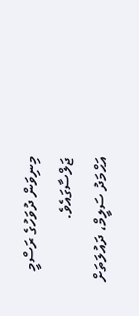މިނިވަން ދުވަހުގެ ރަސްމީ ޖަލްސާގައެވެ.
އަޙްމަދު ސަލީމް، ދައުލަތަށް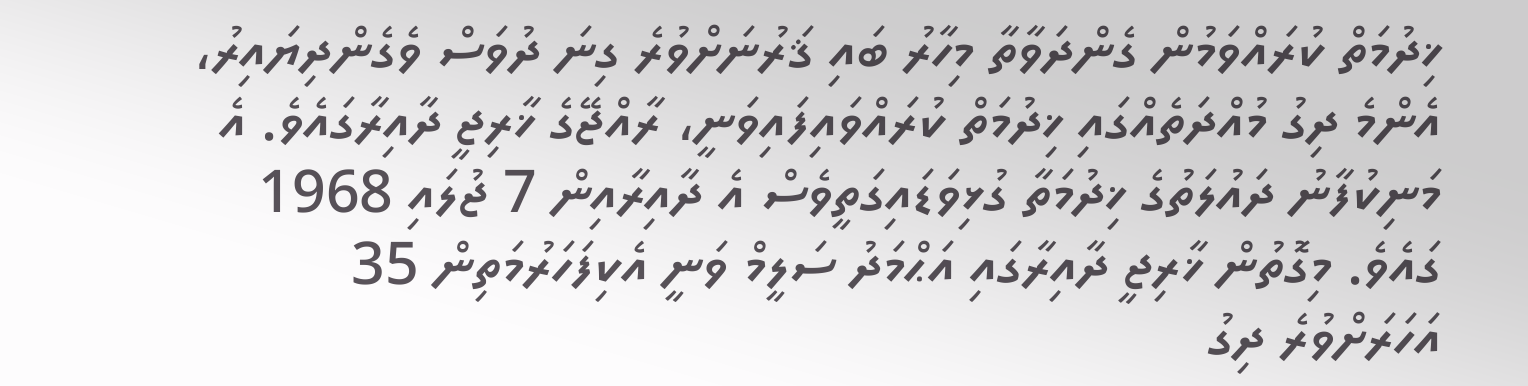ޚިދުމަތް ކުރައްވަމުން ގެންދަވާތާ މިހާރު ބައި ޤަރުނަށްވުރެ ގިނަ ދުވަސް ވެގެންދިޔައިރު، އެންމެ ދިގު މުއްދަތެއްގައި ޚިދުމަތް ކުރައްވައިފައިވަނީ، ރާއްޖޭގެ ޚާރިޖީ ދާއިރާގައެވެ. އެ މަނިކުފާނު ދައުލަތުގެ ޚިދުމަތާ ގުޅިވަޑައިގަތީވެސް އެ ދާއިރާއިން 7 ޖުލައި 1968 ގައެވެ. މިގޮތުން ޚާރިޖީ ދާއިރާގައި އަޙްމަދު ސަލީމް ވަނީ އެކިފަހަރުމަތިން 35 އަހަރަށްވުރެ ދިގު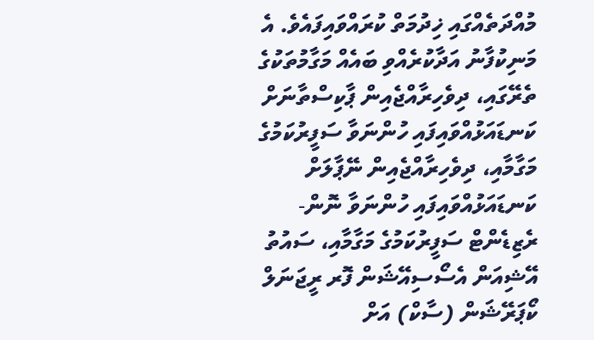މުއްދަތެއްގައި ޚިދުމަތް ކުރައްވައިފައެވެ. އެ މަނިކުފާނު އަދާކުރެއްވި ބައެއް މަގާމުތަކުގެ ތެރޭގައި، ދިވެހިރާއްޖެއިން ޕާކިސްތާނަށް ކަނޑައަޅުއްވައިފައި ހުންނަވާ ސަފީރުކަމުގެ މަގާމާއި، ދިވެހިރާއްޖެއިން ނޭޕާލަށް ކަނޑައަޅުއްވައިފައި ހުންނަވާ ނޮން-ރެޒިޑެންޓް ސަފީރުކަމުގެ މަގާމާއި، ސައުތު އޭޝިއަން އެސޯސިއޭޝަން ފޮރ ރީޖަނަލް ކޯޕަރޭޝަން (ސާކް) އަށް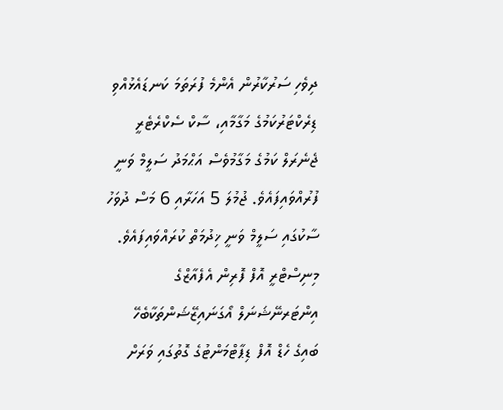ދިވެހި ސަރުކާރުން އެންމެ ފުރަތަމަ ކަނޑައެޅުއްވި ޑިރެކްޓަރުކަމުގެ މަގާމާއި، ސާކް ސެކްރެޓެރީ ޖެނެރަލް ކަމުގެ މަގާމުވެސް އަޙްމަދު ސަލީމް ވަނީ ފުރުއްވައިފައެވެ. ޖުމުލަ 5 އަހަރާއި 6 މަސް ދުވަހު ސާކުގައި ސަލީމް ވަނީ ޚިދުމަތް ކުރައްވައިފައެވެ.
މިނިސްޓްރީ އޮފް ފޮރިން އެފެއާޒްގެ އިންޓަރނޭޝަނަލް އޯގަނައިޒޭޝަންތަކާބެހޭ ބައިގެ ހެޑް އޮފް ޑިޕާޓްމަންޓުގެ ގޮތުގައި ވަރަށް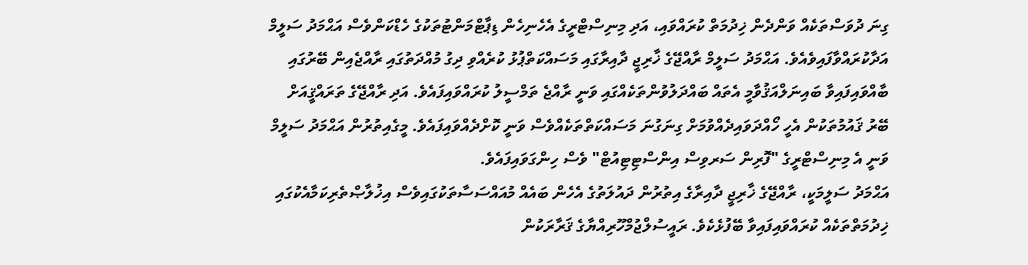ގިނަ ދުވަސްތަކެއް ވަންދެން ޚިދުމަތް ކުރައްވައި، އަދި މިނިސްޓްރީގެ އެހެނިހެން ޑިޕާޓްމަންޓުތަކުގެ ހެޑްކަންވެސް އަޙްމަދު ސަލީމް އަދާކުރައްވާފައިވެއެވެ. އަޙްމަދު ސަލީމް ރާއްޖޭގެ ޚާރިޖީ ދާއިރާގައި މަސައްކަތްޕުޅު ކުރެއްވި ދިގު މުއްދަތުގައި ރާއްޖެއިން ބޭރުގައި ބާއްވައިފައިވާ ބައިނަލްއަޤުވާމީ އެތައް ބައްދަލުވުންތަކެއްގައި ވަނީ ރާއްޖެ ތަމްސީލު ކުރައްވައިފައެވެ. އަދި ރާއްޖޭގެ ތަރައްޤީއަށް ބޭރު ޤައުމުތަކުން އެހީ ހޯއްދަވައިދެއްވުމަށް ގިނަގުނަ މަސައްކަތްތަކެއްވެސް ވަނީ ކޮށްދެއްވައިފައެވެ. މީގެއިތުރުން އަޙްމަދު ސަލީމް ވަނީ އެ މިނިސްޓްރީގެ "ފޮރިން ސަރވިސް އިންސްޓިޓިއުޓް" ވެސް ހިންގަވައިފައެވެ.
އަޙްމަދު ސަލީމަކީ، ރާއްޖޭގެ ޚާރިޖީ ދާއިރާގެ އިތުރުން ދައުލަތުގެ އެހެން ބައެއް މުއައްސަސާތަކުގައިވެސް އިޚުލާޞްތެރިކަމާއެކުގައި ޚިދުމަތްތަކެއް ކުރައްވައިފައިވާ ބޭފުޅެކެވެ. ރައީސުލްޖުމްހޫރިއްޔާގެ ޤަރާރަކުން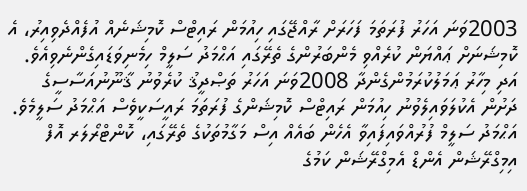2003ވަނަ އަހަރު ފުރަތަމަ ފަހަރަށް ރާއްޖޭގައި ހިއުމަން ރައިޓްސް ކޮމިޝަނެއް އުފެއްދެވިއިރު، އެ ކޮމިޝަނަށް ޢައްޔަން ކުރެއްވި މެންބަރުންގެ ތެރޭގައި އަޙްމަދު ސަލީމް ހިމެނިވަޑައިގެންނެވިއެވެ. އަދި މިހާރު ޢަމަލުކުރަމުންގެންދާ 2008ވަނަ އަހަރު ތަޞްދީޤު ކުރެވުނު ޤާނޫނުއަސާސީގެ ދަށުން އެކުލަވައިލެވުނު ހިއުމަން ރައިޓްސް ކޮމިޝަންގެ ފުރަތަމަ ރައީސަކީވެސް އަޙްމަދު ސަލީމެވެ.
އަޙްމަދު ސަލީމް ފުރުއްވައިފައިވާ އެހެން ބައެއް އިސް މަގާމުތަކުގެ ތެރޭގައި، ކޮންޓްރޯލަރ އޮފް އިމިގްރޭޝަން އެންޑް އެމިގްރޭޝަން ކަމުގެ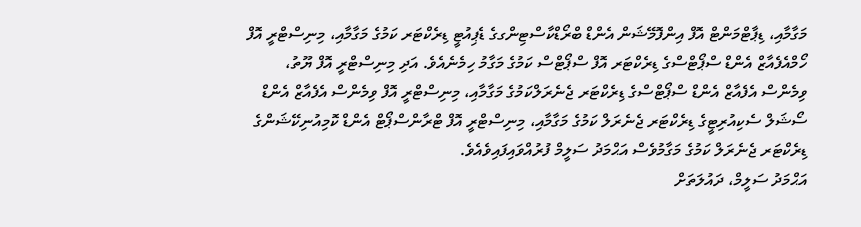މަގާމާއި، ޑިޕާޓްމަންޓް އޮފް އިންފޮމޭޝަން އެންޑް ބްރޯޑްކާސްޓިންގގެ ޑެޕިއުޓީ ޑިރެކްޓަރ ކަމުގެ މަގާމާއި، މިނިސްޓްރީ އޮފް ހޯމްއެފެއާޒް އެންޑް ސްޕޯޓްސްގެ ޑިރެކްޓަރ އޮފް ސްޕޯޓްސް ކަމުގެ މަގާމު ހިމެނެއެވެ. އަދި މިނިސްޓްރީ އޮފް ޔޫތު، ވިމެންސް އެފެއާޒް އެންޑް ސްޕޯޓްސްގެ ޑިރެކްޓަރ ޖެނެރަލްކަމުގެ މަގާމާއި، މިނިސްޓްރީ އޮފް ވިމެންސް އެފެއާޒް އެންޑް ސޯޝަލް ސެކިއުރިޓީގެ ޑިރެކްޓަރ ޖެނެރަލް ކަމުގެ މަގާމާއި، މިނިސްޓްރީ އޮފް ޓްރާންސްޕޯޓް އެންޑް ކޮމިއުނިކޭޝަންގެ ޑިރެކްޓަރ ޖެނެރަލް ކަމުގެ މަގާމުވެސް އަޙްމަދު ސަލީމް ފުރުއްވައިފައިވެއެވެ.
އަޙްމަދު ސަލީމް، ދައުލަތަށް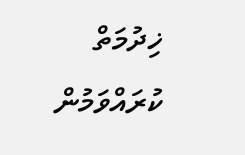ޚިދުމަތް ކުރައްވަމުން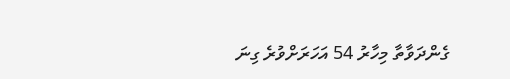ގެންދަވާތާ މިހާރު 54 އަހަރަށްވުރެ ގިނަ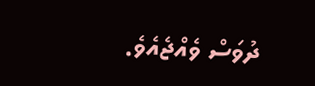ދުވަސް ވެއްޖެއެވެ.